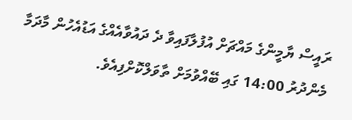ރައީސް ޔާމީންގެ މައްޗަށް އުފުލާފައިވާ ދެ ދައުވާއެއްގެ އަޑުއެހުން މާދަމާ މެންދުރު 14:00 ގައި ބޭއްވުމަށް ތާވަލްކޮށްފިއެވެ.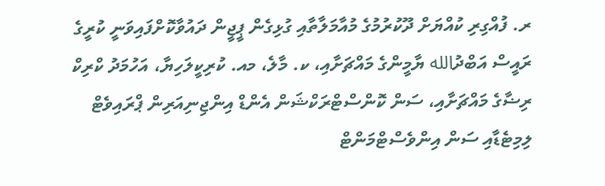ރ. ފުއްގިރި ކުއްޔަށް ދޫކުރުމުގެ މުއާމަލާތާއި ގުޅިގެން ޕީޖީން ދައުވާކޮށްފައިވަނީ ކުރީގެ ރައީސް އަބްދުالله ޔާމީންގެ މައްޗަށާއި، ކ. މާލެ، މއ. ކުރިކީލަހިޔާ، އަހުމަދު ކްރިކް ރިޟާގެ މައްޗަށާއި، ސަން ކޮންސްޓްރަކްޝަން އެންޑް އިންޖިނިއަރިން ޕްރައިވެޓް ލިމިޓެޑާއި ސަން އިންވެސްޓްމަންޓް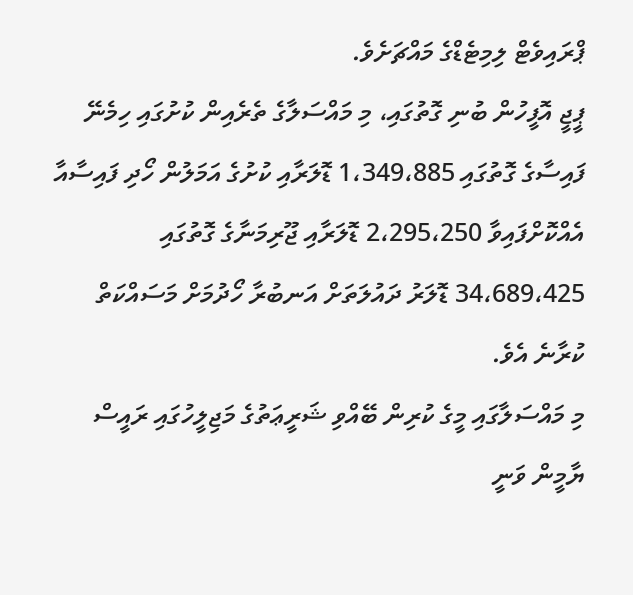ޕްރައިވެޓް ލިމިޓެޑްގެ މައްޗަށެވެ.
ޕީޖީ އޮފީހުން ބުނި ގޮތުގައި، މި މައްސަލާގެ ތެރެއިން ކުށުގައި ހިމެނޭ ފައިސާގެ ގޮތުގައި 1،349،885 ޑޮލަރާއި ކުށުގެ އަމަލުން ހޯދި ފައިސާއާ އެއްކޮށްފައިވާ 2،295،250 ޑޮލަރާއި ޖޫރިމަނާގެ ގޮތުގައި 34،689،425 ޑޮލަރު ދައުލަތަށް އަނބުރާ ހޯދުމަށް މަސައްކަތް ކުރާނެ އެވެ.
މި މައްސަލާގައި މީގެ ކުރިން ބޭއްވި ޝަރީޢަތުގެ މަޖިލީހުގައި ރައީސް ޔާމީން ވަނީ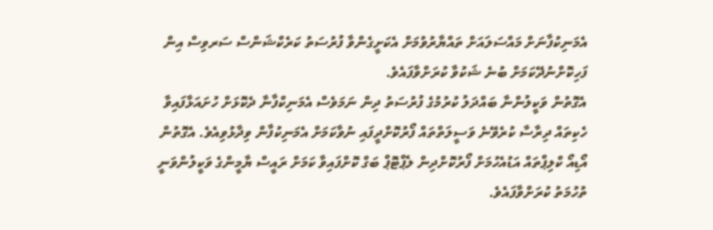އެމަނިކުފާނަށް މައްސަލައަށް ތައްޔާރުވުމަށް އެކަށީގެންވާ ފުރުސަތު ކަރެކްޝަންސް ސަރވިސް އިން ފަހިކޮށްނުދޭކަމަށް ބުނެ ޝަކުވާ ކުރަށްވާފައެވެ.
އެގޮތުން ވަކީލުންނާ ބައްދަލު ކުރުމުގެ ފުރުސަތު ދިން ނަމަވެސް އެމަނިކްފާނާ ދެކޮޅަށް ހުށައަޅާފައިވާ ހެކިތައް ދިރާސާ ކުރެވޭނެ ވަސީލަތްތައް ފޯރުކޮށްދީފައި ނުވާކަމަށް އެމަނިކުފާން ވިދާޅުވިއެވެ. އެގޮތުން އޯޑިއޯ ކްލިޕްތައް އަޑުއެހުމަށް ފޯރުކޮށްދިން ލެޕްޓޮޕް ބަގް ކޮށްފައިވާ ކަމަށް ރައީސް ޔާމީންގެ ވަކީލުންވަނީ ތުހުމަތު ކުރަށްވާފައެވެ.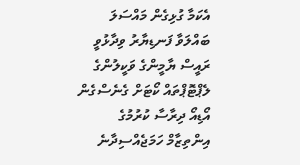އެކަމާ ގުޅިގެން މައްސަލަ ބައްލަވާ ފަނޑިޔާރު ވިދާޅުވީ ރައީސް ޔާމީންގެ ވަކީލުންގެ ލެޕްޓޮޕްތައް ކޯޓަށް ގެނެސްގެން އޯޑިއޯ ދިރާސާ ކުރުމުގެ އިންތިޒާމް ހަމަޖެއްސިދާނެ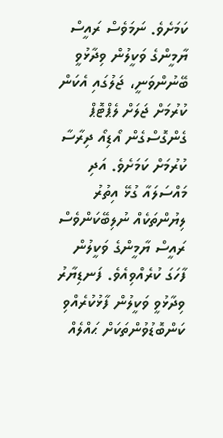ކަމަށެވެ. ނަމަވެސް ރައީސް ޔާމީންގެ ވަކީލުން ވިދާޅުވީ ބޭނުންވަނީ، ޖަލުގައި އެކަން ކުރުމަށް ޖަލަށް ލެޕްޓޮޕް ގެންގޮސްގެން އޯޑިއޯ ދިރާސާ ކުރުމަށް ކަމަށެވެ. އަދި މައްސަލައާ ގުޅޭ އިތުރު ލިޔުންތަކެއް ނުލިބޭކަންވެސް ރައީސް ޔާމީންގެ ވަކީލުން ފާހަގަ ކުރެއްވިއެވެ. ފަނޑިޔާރު ވިދާޅުވީ ވަކީލުން ފާޅުކުރެއްވި ކަންބޮޑުވުންތަކަށް ޙައްލެއް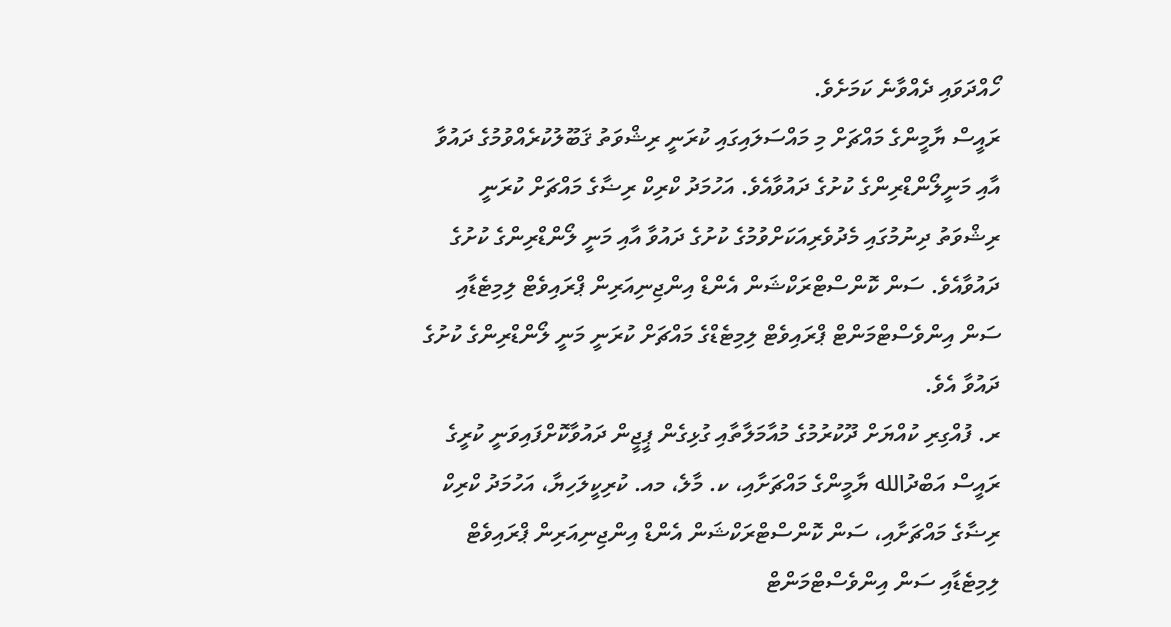ހޯއްދަވައި ދެއްވާނެ ކަމަށެވެ.
ރައީސް ޔާމީންގެ މައްޗަށް މި މައްސަލައިގައި ކުރަނީ ރިޝްވަތު ޤަބޫލުކުރެއްވުމުގެ ދައުވާ އާއި މަނީލޯންޑްރިންގެ ކުށުގެ ދައުވާއެވެ. އަހުމަދު ކްރިކް ރިޟާގެ މައްޗަށް ކުރަނީ ރިޝްވަތު ދިނުމުގައި މެދުވެރިއަކަށްވުމުގެ ކުށުގެ ދައުވާ އާއި މަނީ ލޯންޑްރިންގެ ކުށުގެ ދައުވާއެވެ. ސަން ކޮންސްޓްރަކްޝަން އެންޑް އިންޖިނިއަރިން ޕްރައިވެޓް ލިމިޓެޑާއި ސަން އިންވެސްޓްމަންޓް ޕްރައިވެޓް ލިމިޓެޑްގެ މައްޗަށް ކުރަނީ މަނީ ލޯންޑްރިންގެ ކުށުގެ ދައުވާ އެވެ.
ރ. ފުއްގިރި ކުއްޔަށް ދޫކުރުމުގެ މުއާމަލާތާއި ގުޅިގެން ޕީޖީން ދައުވާކޮށްފައިވަނީ ކުރީގެ ރައީސް އަބްދުالله ޔާމީންގެ މައްޗަށާއި، ކ. މާލެ، މއ. ކުރިކީލަހިޔާ، އަހުމަދު ކްރިކް ރިޟާގެ މައްޗަށާއި، ސަން ކޮންސްޓްރަކްޝަން އެންޑް އިންޖިނިއަރިން ޕްރައިވެޓް ލިމިޓެޑާއި ސަން އިންވެސްޓްމަންޓް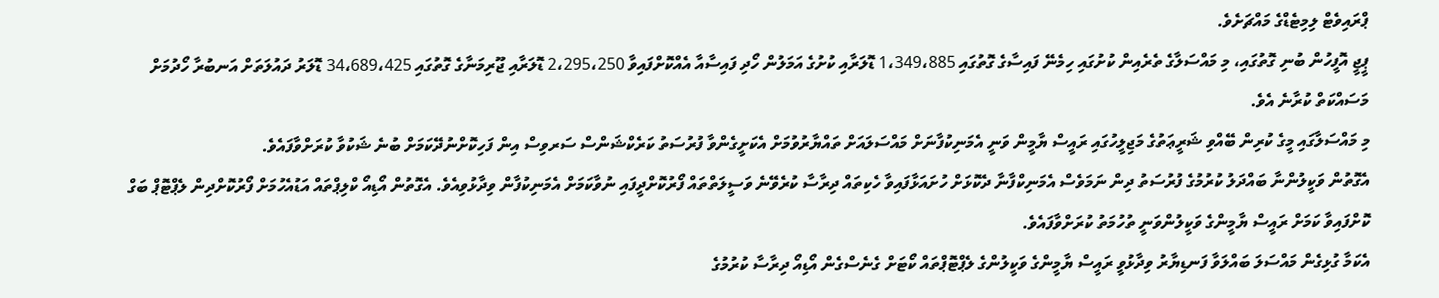ޕްރައިވެޓް ލިމިޓެޑްގެ މައްޗަށެވެ.
ޕީޖީ އޮފީހުން ބުނި ގޮތުގައި، މި މައްސަލާގެ ތެރެއިން ކުށުގައި ހިމެނޭ ފައިސާގެ ގޮތުގައި 1،349،885 ޑޮލަރާއި ކުށުގެ އަމަލުން ހޯދި ފައިސާއާ އެއްކޮށްފައިވާ 2،295،250 ޑޮލަރާއި ޖޫރިމަނާގެ ގޮތުގައި 34،689،425 ޑޮލަރު ދައުލަތަށް އަނބުރާ ހޯދުމަށް މަސައްކަތް ކުރާނެ އެވެ.
މި މައްސަލާގައި މީގެ ކުރިން ބޭއްވި ޝަރީޢަތުގެ މަޖިލީހުގައި ރައީސް ޔާމީން ވަނީ އެމަނިކުފާނަށް މައްސަލައަށް ތައްޔާރުވުމަށް އެކަށީގެންވާ ފުރުސަތު ކަރެކްޝަންސް ސަރވިސް އިން ފަހިކޮށްނުދޭކަމަށް ބުނެ ޝަކުވާ ކުރަށްވާފައެވެ.
އެގޮތުން ވަކީލުންނާ ބައްދަލު ކުރުމުގެ ފުރުސަތު ދިން ނަމަވެސް އެމަނިކްފާނާ ދެކޮޅަށް ހުށައަޅާފައިވާ ހެކިތައް ދިރާސާ ކުރެވޭނެ ވަސީލަތްތައް ފޯރުކޮށްދީފައި ނުވާކަމަށް އެމަނިކުފާން ވިދާޅުވިއެވެ. އެގޮތުން އޯޑިއޯ ކްލިޕްތައް އަޑުއެހުމަށް ފޯރުކޮށްދިން ލެޕްޓޮޕް ބަގް ކޮށްފައިވާ ކަމަށް ރައީސް ޔާމީންގެ ވަކީލުންވަނީ ތުހުމަތު ކުރަށްވާފައެވެ.
އެކަމާ ގުޅިގެން މައްސަލަ ބައްލަވާ ފަނޑިޔާރު ވިދާޅުވީ ރައީސް ޔާމީންގެ ވަކީލުންގެ ލެޕްޓޮޕްތައް ކޯޓަށް ގެނެސްގެން އޯޑިއޯ ދިރާސާ ކުރުމުގެ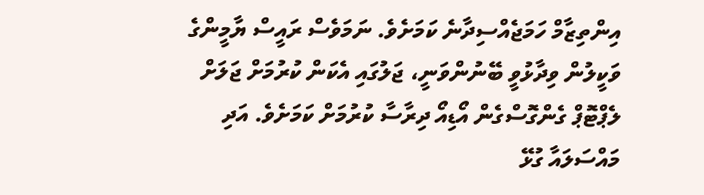އިންތިޒާމް ހަމަޖެއްސިދާނެ ކަމަށެވެ. ނަމަވެސް ރައީސް ޔާމީންގެ ވަކީލުން ވިދާޅުވީ ބޭނުންވަނީ، ޖަލުގައި އެކަން ކުރުމަށް ޖަލަށް ލެޕްޓޮޕް ގެންގޮސްގެން އޯޑިއޯ ދިރާސާ ކުރުމަށް ކަމަށެވެ. އަދި މައްސަލައާ ގުޅޭ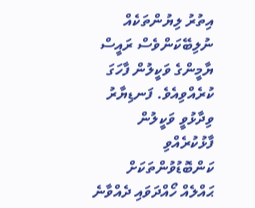އިތުރު ލިޔުންތަކެއް ނުލިބޭކަންވެސް ރައީސް ޔާމީންގެ ވަކީލުން ފާހަގަ ކުރެއްވިއެވެ. ފަނޑިޔާރު ވިދާޅުވީ ވަކީލުން ފާޅުކުރެއްވި ކަންބޮޑުވުންތަކަށް ޙައްލެއް ހޯއްދަވައި ދެއްވާނެ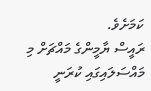ކަމަށެވެ.
ރައީސް ޔާމީންގެ މައްޗަށް މި މައްސަލައިގައި ކުރަނީ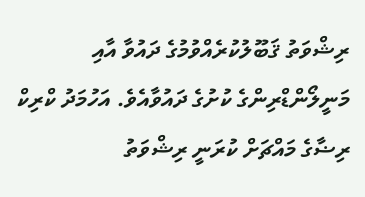ރިޝްވަތު ޤަބޫލުކުރެއްވުމުގެ ދައުވާ އާއި މަނީލޯންޑްރިންގެ ކުށުގެ ދައުވާއެވެ. އަހުމަދު ކްރިކް ރިޟާގެ މައްޗަށް ކުރަނީ ރިޝްވަތު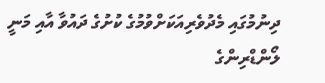ދިނުމުގައި މެދުވެރިއަކަށްވުމުގެ ކުށުގެ ދައުވާ އާއި މަނީ ލޯންޑްރިންގެ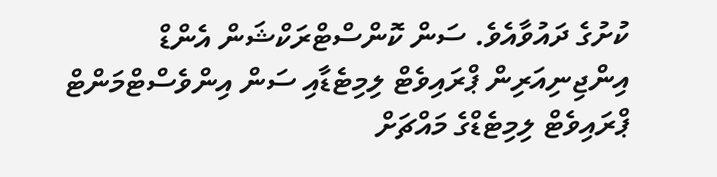ކުށުގެ ދައުވާއެވެ. ސަން ކޮންސްޓްރަކްޝަން އެންޑް އިންޖިނިއަރިން ޕްރައިވެޓް ލިމިޓެޑާއި ސަން އިންވެސްޓްމަންޓް ޕްރައިވެޓް ލިމިޓެޑްގެ މައްޗަށް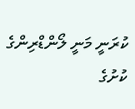ކުރަނީ މަނީ ލޯންޑްރިންގެ ކުށުގެ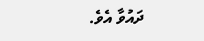ދައުވާ އެވެ.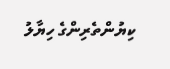ކިޔުންތެރިންގެ ހިޔާލު